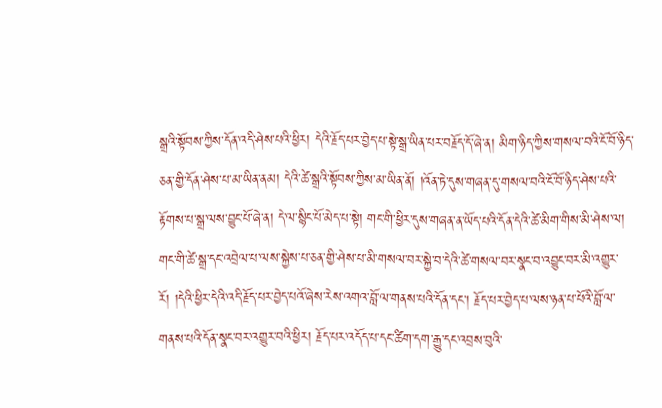སྒྲའི་སྟོབས་ཀྱིས་དོན་འདི་ཤེས་པའི་ཕྱིར། དེའི་རྗོད་པར་བྱེད་པ་སྟེ་སྒྲ་ཡིན་པར་བརྗོད་དོ་ཞེ་ན། མིག་ཉིད་ཀྱིས་གསལ་བའི་ངོ་བོ་ཉིད་ཅན་གྱི་དོན་ཤེས་པ་མ་ཡིན་ནམ། དེའི་ཚེ་སྒྲའི་སྟོབས་ཀྱིས་མ་ཡིན་ནོ། །འོན་ཏེ་དུས་གཞན་དུ་གསལ་བའི་ངོ་བོ་ཉིད་ཤེས་པའི་རྟོགས་པ་སྒྲ་ལས་བྱུང་པོ་ཞེ་ན། དེ་ལ་སྙིང་པོ་མེད་པ་སྟེ། གང་གི་ཕྱིར་དུས་གཞན་ན་ཡོད་པའི་དོན་དེའི་ཚེ་མིག་གིས་མི་ཤེས་ལ། གང་གི་ཚེ་སྒྲ་དང་འབྲེལ་པ་ལས་སྐྱེས་པ་ཅན་གྱི་ཤེས་པ་མི་གསལ་བར་སྐྱེ་བ་དེའི་ཚེ་གསལ་བར་སྣང་བ་འབྱུང་བར་མི་འགྱུར་རོ། །དེའི་ཕྱིར་དེའི་འདི་རྗོད་པར་བྱེད་པའོ་ཞེས་རེས་འགའ་བློ་ལ་གནས་པའི་དོན་དང་། རྗོད་པར་བྱེད་པ་ལས་ཉན་པ་པོའི་བློ་ལ་གནས་པའི་དོན་སྣང་བར་འགྱུར་བའི་ཕྱིར། རྗོད་པར་འདོད་པ་དང་ཚིག་དག་རྒྱུ་དང་འབྲས་བུའི་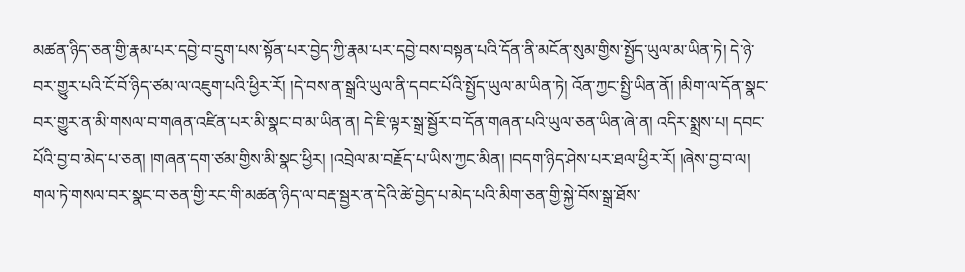མཚན་ཉིད་ཅན་གྱི་རྣམ་པར་དབྱེ་བ་དྲུག་པས་སྟོན་པར་བྱེད་ཀྱི་རྣམ་པར་དབྱེ་བས་བསྟན་པའི་དོན་ནི་མངོན་སུམ་གྱིས་སྤྱོད་ཡུལ་མ་ཡིན་ཏེ། དེ་ཉེ་བར་གྱུར་པའི་ངོ་བོ་ཉིད་ཙམ་ལ་འཇུག་པའི་ཕྱིར་རོ། །དེ་བས་ན་སྒྲའི་ཡུལ་ནི་དབང་པོའི་སྤྱོད་ཡུལ་མ་ཡིན་ཏེ། འོན་ཀྱང་སྤྱི་ཡིན་ནོ། །མིག་ལ་དོན་སྣང་བར་གྱུར་ན་མི་གསལ་བ་གཞན་འཛིན་པར་མི་སྣང་བ་མ་ཡིན་ན། དེ་ཇི་ལྟར་སྒྲ་སྦྱོར་བ་དོན་གཞན་པའི་ཡུལ་ཅན་ཡིན་ཞེ་ན། འདིར་སྨྲས་པ། དབང་པོའི་བྱ་བ་མེད་པ་ཅན། །གཞན་དག་ཙམ་གྱིས་མི་སྣང་ཕྱིར། །འབྲེལ་མ་བརྗོད་པ་ཡིས་ཀྱང་མིན། །བདག་ཉིད་ཤེས་པར་ཐལ་ཕྱིར་རོ། །ཞེས་བྱ་བ་ལ། གལ་ཏེ་གསལ་བར་སྣང་བ་ཅན་གྱི་རང་གི་མཚན་ཉིད་ལ་བརྡ་སྦྱར་ན་དེའི་ཚེ་བྱེད་པ་མེད་པའི་མིག་ཅན་གྱི་སྐྱེ་བོས་སྒྲ་ཐོས་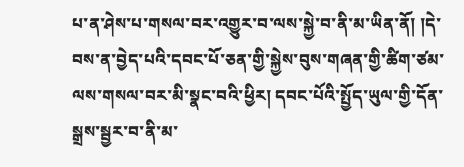པ་ན་ཤེས་པ་གསལ་བར་འགྱུར་བ་ལས་སྐྱེ་བ་ནི་མ་ཡིན་ནོ། །དེ་བས་ན་བྱེད་པའི་དབང་པོ་ཅན་གྱི་སྐྱེས་བུས་གཞན་གྱི་ཚིག་ཙམ་ལས་གསལ་བར་མི་སྣང་བའི་ཕྱིར། དབང་པོའི་སྤྱོད་ཡུལ་གྱི་དོན་སྒྲས་སྦྱར་བ་ནི་མ་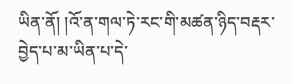ཡིན་ནོ། །འོ་ན་གལ་ཏེ་རང་གི་མཚན་ཉིད་བརྡར་བྱེད་པ་མ་ཡིན་པ་དེ་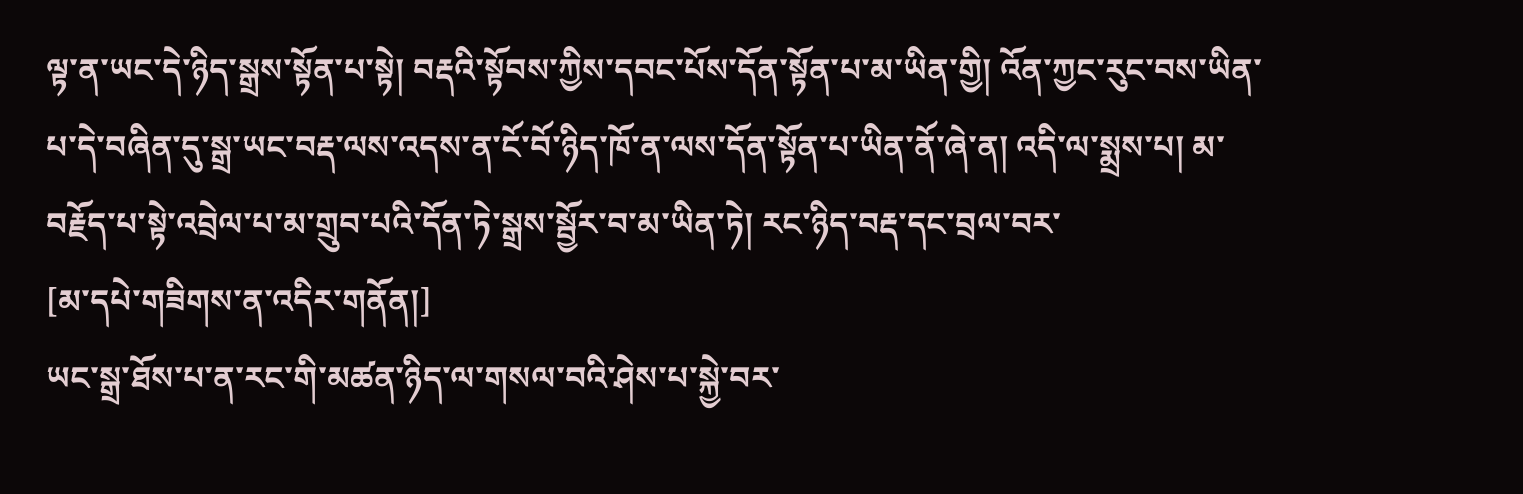ལྟ་ན་ཡང་དེ་ཉིད་སྒྲས་སྟོན་པ་སྟེ། བརྡའི་སྟོབས་ཀྱིས་དབང་པོས་དོན་སྟོན་པ་མ་ཡིན་གྱི། འོན་ཀྱང་རུང་བས་ཡིན་པ་དེ་བཞིན་དུ་སྒྲ་ཡང་བརྡ་ལས་འདས་ན་ངོ་བོ་ཉིད་ཁོ་ན་ལས་དོན་སྟོན་པ་ཡིན་ནོ་ཞེ་ན། འདི་ལ་སྨྲས་པ། མ་བརྗོད་པ་སྟེ་འབྲེལ་པ་མ་གྲུབ་པའི་དོན་ཏེ་སྒྲས་སྦྱོར་བ་མ་ཡིན་ཏེ། རང་ཉིད་བརྡ་དང་བྲལ་བར་
[མ་དཔེ་གཟིགས་ན་འདིར་གནོན།]
ཡང་སྒྲ་ཐོས་པ་ན་རང་གི་མཚན་ཉིད་ལ་གསལ་བའི་ཤེས་པ་སྐྱེ་བར་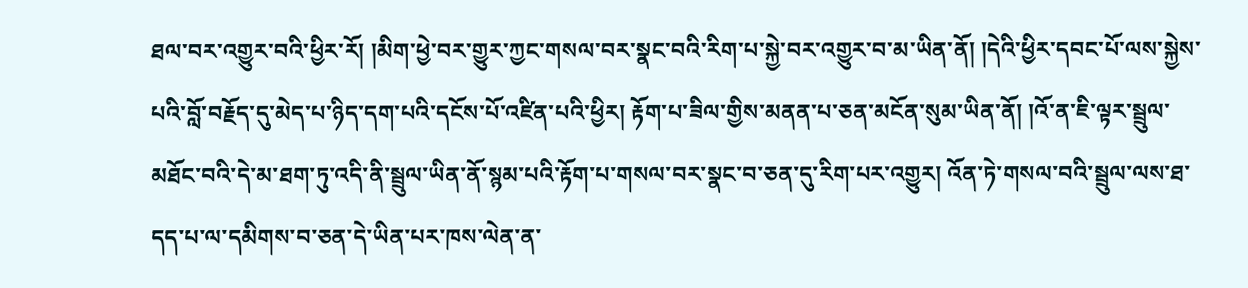ཐལ་བར་འགྱུར་བའི་ཕྱིར་རོ། །མིག་ཕྱེ་བར་གྱུར་ཀྱང་གསལ་བར་སྣང་བའི་རིག་པ་སྐྱེ་བར་འགྱུར་བ་མ་ཡིན་ནོ། །དེའི་ཕྱིར་དབང་པོ་ལས་སྐྱེས་པའི་བློ་བརྗོད་དུ་མེད་པ་ཉིད་དག་པའི་དངོས་པོ་འཛིན་པའི་ཕྱིར། རྟོག་པ་ཟིལ་གྱིས་མནན་པ་ཅན་མངོན་སུམ་ཡིན་ནོ། །འོ་ན་ཇི་ལྟར་སྦྲུལ་མཐོང་བའི་དེ་མ་ཐག་ཏུ་འདི་ནི་སྦྲུལ་ཡིན་ནོ་སྙམ་པའི་རྟོག་པ་གསལ་བར་སྣང་བ་ཅན་དུ་རིག་པར་འགྱུར། འོན་ཏེ་གསལ་བའི་སྦྲུལ་ལས་ཐ་དད་པ་ལ་དམིགས་བ་ཅན་དེ་ཡིན་པར་ཁས་ལེན་ན་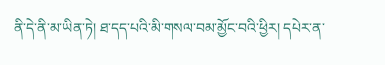ནི་དེ་ནི་མ་ཡིན་ཏེ། ཐ་དད་པའི་མི་གསལ་བམ་མྱོང་བའི་ཕྱིར། དཔེར་ན་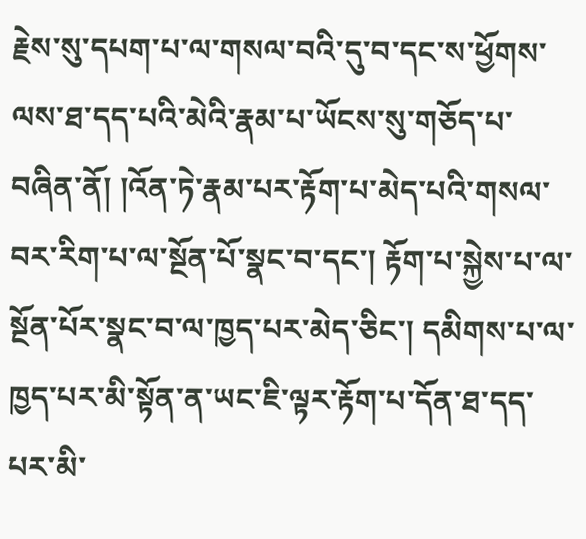རྗེས་སུ་དཔག་པ་ལ་གསལ་བའི་དུ་བ་དང་ས་ཕྱོགས་ལས་ཐ་དད་པའི་མེའི་རྣམ་པ་ཡོངས་སུ་གཅོད་པ་བཞིན་ནོ། །འོན་ཏེ་རྣམ་པར་རྟོག་པ་མེད་པའི་གསལ་བར་རིག་པ་ལ་སྔོན་པོ་སྣང་བ་དང་། རྟོག་པ་སྐྱེས་པ་ལ་སྔོན་པོར་སྣང་བ་ལ་ཁྱད་པར་མེད་ཅིང་། དམིགས་པ་ལ་ཁྱད་པར་མི་སྟོན་ན་ཡང་ཇི་ལྟར་རྟོག་པ་དོན་ཐ་དད་པར་མི་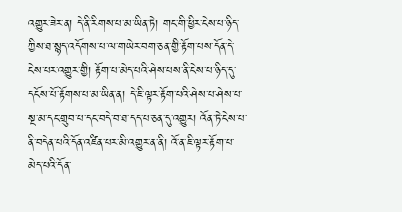འགྱུར་ཟེར་ན། དེ་ནི་རིགས་པ་མ་ཡིན་ཏེ། གང་གི་ཕྱིར་ངེས་པ་ཉིད་ཀྱིས་ཐ་སྙད་འདོགས་པ་ལ་གཡེར་བག་ཅན་གྱི་རྟོག་པས་དོན་དེ་ངེས་པར་འགྱུར་གྱི། རྟོག་པ་མེད་པའི་ཤེས་པས་ནི་ངེས་པ་ཉིད་དུ་དངོས་པོ་རྟོགས་པ་མ་ཡིན་ན། དེ་ཇི་ལྟར་རྟོག་པའི་ཤེས་པ་ཤེས་པ་སྔ་མ་དང་གྲུབ་པ་དང་བདེ་བ་ཐ་དད་པ་ཅན་དུ་འགྱུར། འོན་ཏེ་ངེས་པ་ནི་བདེན་པའི་དོན་འཛིན་པར་མི་འགྱུར་ན་ནི། འོ་ན་ཇི་ལྟར་རྟོག་པ་མེད་པའི་དོན་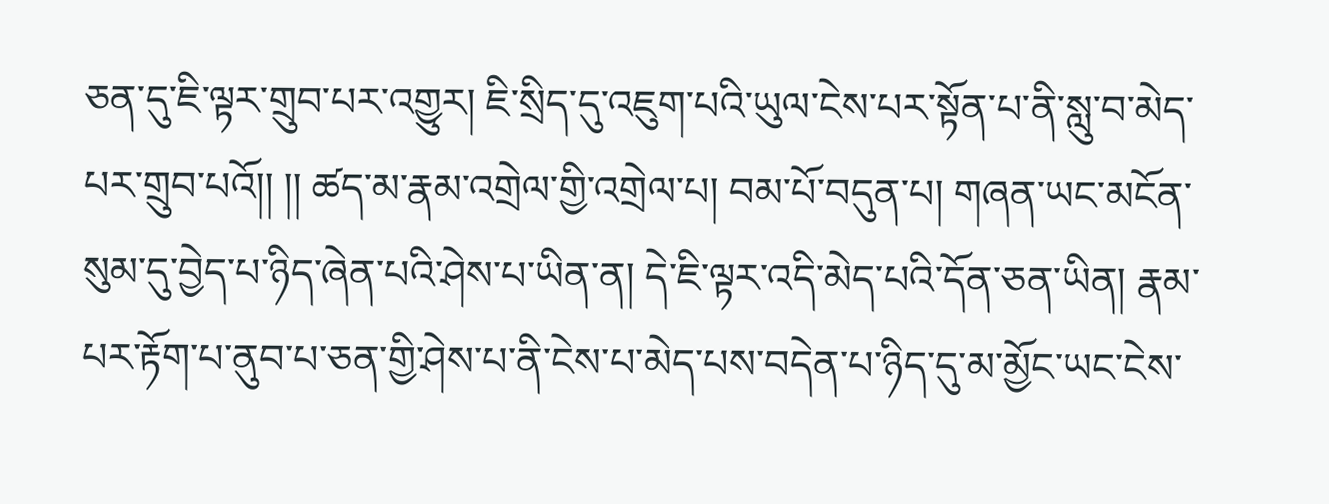ཅན་དུ་ཇི་ལྟར་གྲུབ་པར་འགྱུར། ཇི་སྲིད་དུ་འཇུག་པའི་ཡུལ་ངེས་པར་སྟོན་པ་ནི་སླུ་བ་མེད་པར་གྲུབ་པའོ།། །། ཚད་མ་རྣམ་འགྲེལ་གྱི་འགྲེལ་པ། བམ་པོ་བདུན་པ། གཞན་ཡང་མངོན་སུམ་དུ་བྱེད་པ་ཉིད་ཞེན་པའི་ཤེས་པ་ཡིན་ན། དེ་ཇི་ལྟར་འདི་མེད་པའི་དོན་ཅན་ཡིན། རྣམ་པར་རྟོག་པ་ནུབ་པ་ཅན་གྱི་ཤེས་པ་ནི་ངེས་པ་མེད་པས་བདེན་པ་ཉིད་དུ་མ་མྱོང་ཡང་ངེས་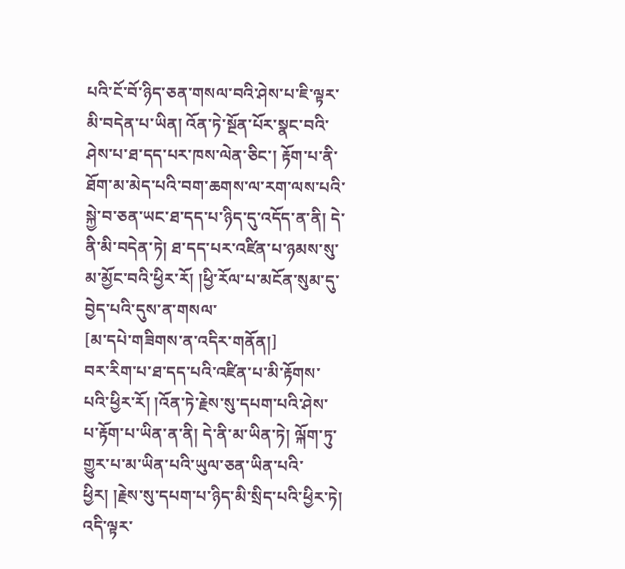པའི་ངོ་བོ་ཉིད་ཅན་གསལ་བའི་ཤེས་པ་ཇི་ལྟར་མི་བདེན་པ་ཡིན། འོན་ཏེ་སྔོན་པོར་སྣང་བའི་ཤེས་པ་ཐ་དད་པར་ཁས་ལེན་ཅིང་། རྟོག་པ་ནི་ཐོག་མ་མེད་པའི་བག་ཆགས་ལ་རག་ལས་པའི་སྐྱེ་བ་ཅན་ཡང་ཐ་དད་པ་ཉིད་དུ་འདོད་ན་ནི། དེ་ནི་མི་བདེན་ཏེ། ཐ་དད་པར་འཛིན་པ་ཉམས་སུ་མ་མྱོང་བའི་ཕྱིར་རོ། །ཕྱི་རོལ་པ་མངོན་སུམ་དུ་བྱེད་པའི་དུས་ན་གསལ་
[མ་དཔེ་གཟིགས་ན་འདིར་གནོན།]
བར་རིག་པ་ཐ་དད་པའི་འཛིན་པ་མི་རྟོགས་པའི་ཕྱིར་རོ། །འོན་ཏེ་རྗེས་སུ་དཔག་པའི་ཤེས་པ་རྟོག་པ་ཡིན་ན་ནི། དེ་ནི་མ་ཡིན་ཏེ། ལྐོག་ཏུ་གྱུར་པ་མ་ཡིན་པའི་ཡུལ་ཅན་ཡིན་པའི་ཕྱིར། །རྗེས་སུ་དཔག་པ་ཉིད་མི་སྲིད་པའི་ཕྱིར་ཏེ། འདི་ལྟར་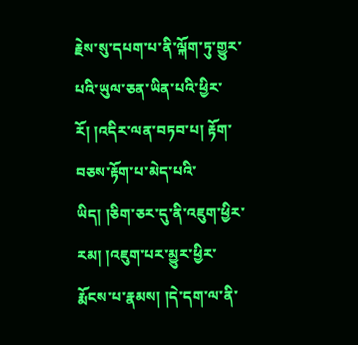རྗེས་སུ་དཔག་པ་ནི་ལྐོག་ཏུ་གྱུར་པའི་ཡུལ་ཅན་ཡིན་པའི་ཕྱིར་རོ། །འདིར་ལན་བཏབ་པ། རྟོག་བཅས་རྟོག་པ་མེད་པའི་ཡིད། །ཅིག་ཅར་དུ་ནི་འཇུག་ཕྱིར་རམ། །འཇུག་པར་མྱུར་ཕྱིར་རྨོངས་པ་རྣམས། །དེ་དག་ལ་ནི་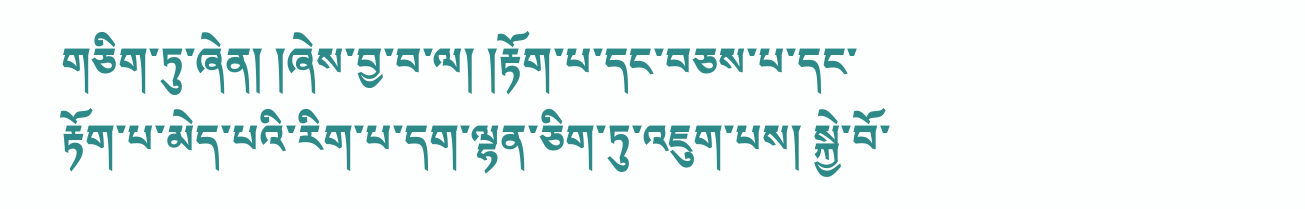གཅིག་ཏུ་ཞེན། །ཞེས་བྱ་བ་ལ། །རྟོག་པ་དང་བཅས་པ་དང་རྟོག་པ་མེད་པའི་རིག་པ་དག་ལྷན་ཅིག་ཏུ་འཇུག་པས། སྐྱེ་བོ་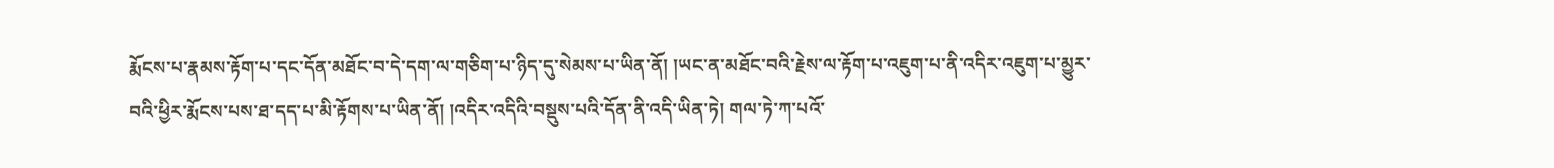རྨོངས་པ་རྣམས་རྟོག་པ་དང་དོན་མཐོང་བ་དེ་དག་ལ་གཅིག་པ་ཉིད་དུ་སེམས་པ་ཡིན་ནོ། །ཡང་ན་མཐོང་བའི་རྗེས་ལ་རྟོག་པ་འཇུག་པ་ནི་འདིར་འཇུག་པ་མྱུར་བའི་ཕྱིར་རྨོངས་པས་ཐ་དད་པ་མི་རྟོགས་པ་ཡིན་ནོ། །འདིར་འདིའི་བསྡུས་པའི་དོན་ནི་འདི་ཡིན་ཏེ། གལ་ཏེ་ཀ་པའོ་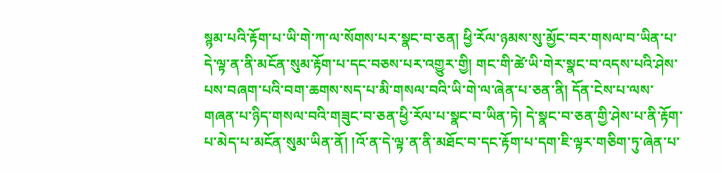སྙམ་པའི་རྟོག་པ་ཡི་གེ་ཀ་ལ་སོགས་པར་སྣང་བ་ཅན། ཕྱི་རོལ་ཉམས་སུ་མྱོང་བར་གསལ་བ་ཡིན་པ་དེ་ལྟ་ན་ནི་མངོན་སུམ་རྟོག་པ་དང་བཅས་པར་འགྱུར་གྱི། གང་གི་ཚེ་ཡི་གེར་སྣང་བ་འདས་པའི་ཤེས་པས་བཞག་པའི་བག་ཆགས་སད་པ་མི་གསལ་བའི་ཡི་གེ་ལ་ཞེན་པ་ཅན་ནི། དོན་ངེས་པ་ལས་གཞན་པ་ཉིད་གསལ་བའི་གཟུང་བ་ཅན་ཕྱི་རོལ་པ་སྣང་བ་ཡིན་ཏེ། དེ་སྣང་བ་ཅན་གྱི་ཤེས་པ་ནི་རྟོག་པ་མེད་པ་མངོན་སུམ་ཡིན་ནོ། །འོ་ན་དེ་ལྟ་ན་ནི་མཐོང་བ་དང་རྟོག་པ་དག་ཇི་ལྟར་གཅིག་ཏུ་ཞེན་པ་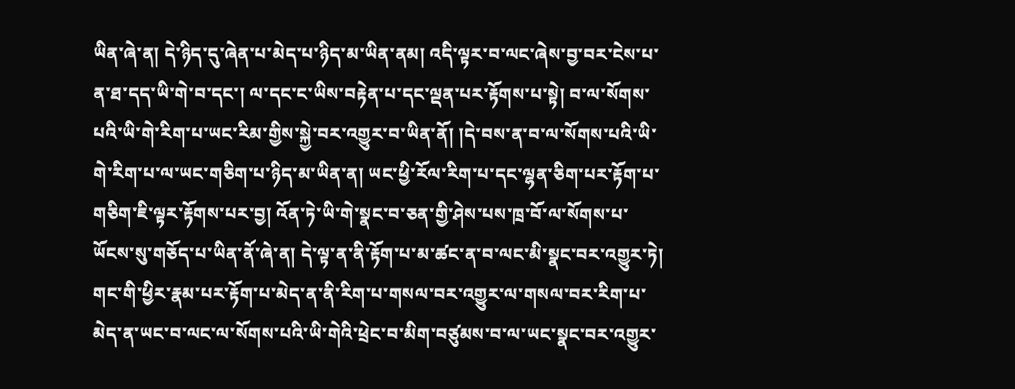ཡིན་ཞེ་ན། དེ་ཉིད་དུ་ཞེན་པ་མེད་པ་ཉིད་མ་ཡིན་ནམ། འདི་ལྟར་བ་ལང་ཞེས་བྱ་བར་ངེས་པ་ན་ཐ་དད་ཡི་གེ་བ་དང་། ལ་དང་ང་ཡིས་བརྟེན་པ་དང་ལྡན་པར་རྟོགས་པ་སྟེ། བ་ལ་སོགས་པའི་ཡི་གེ་རིག་པ་ཡང་རིམ་གྱིས་སྐྱེ་བར་འགྱུར་བ་ཡིན་ནོ། །དེ་བས་ན་བ་ལ་སོགས་པའི་ཡི་གེ་རིག་པ་ལ་ཡང་གཅིག་པ་ཉིད་མ་ཡིན་ན། ཡང་ཕྱི་རོལ་རིག་པ་དང་ལྷན་ཅིག་པར་རྟོག་པ་གཅིག་ཇི་ལྟར་རྟོགས་པར་བྱ། འོན་ཏེ་ཡི་གེ་སྣང་བ་ཅན་གྱི་ཤེས་པས་ཁྲ་བོ་ལ་སོགས་པ་ཡོངས་སུ་གཅོད་པ་ཡིན་ནོ་ཞེ་ན། དེ་ལྟ་ན་ནི་རྟོག་པ་མ་ཚང་ན་བ་ལང་མི་སྣང་བར་འགྱུར་ཏེ། གང་གི་ཕྱིར་རྣམ་པར་རྟོག་པ་མེད་ན་ནི་རིག་པ་གསལ་བར་འགྱུར་ལ་གསལ་བར་རིག་པ་མེད་ན་ཡང་བ་ལང་ལ་སོགས་པའི་ཡི་གེའི་ཕྲེང་བ་མིག་བཙུམས་བ་ལ་ཡང་སྣང་བར་འགྱུར་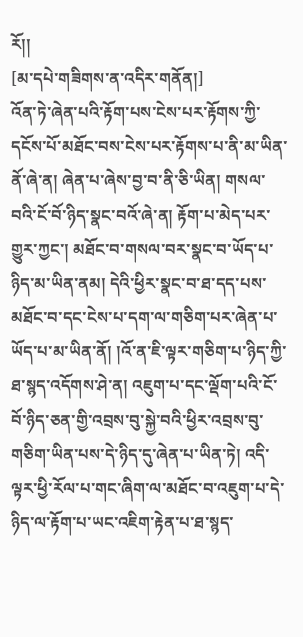རོ།།
[མ་དཔེ་གཟིགས་ན་འདིར་གནོན།]
འོན་ཏེ་ཞེན་པའི་རྟོག་པས་ངེས་པར་རྟོགས་ཀྱི་དངོས་པོ་མཐོང་བས་ངེས་པར་རྟོགས་པ་ནི་མ་ཡིན་ནོ་ཞེ་ན། ཞེན་པ་ཞེས་བྱ་བ་ནི་ཅི་ཡིན། གསལ་བའི་ངོ་བོ་ཉིད་སྣང་བའོ་ཞེ་ན། རྟོག་པ་མེད་པར་གྱུར་ཀྱང་། མཐོང་བ་གསལ་བར་སྣང་བ་ཡོད་པ་ཉིད་མ་ཡིན་ནམ། དེའི་ཕྱིར་སྣང་བ་ཐ་དད་པས་མཐོང་བ་དང་ངེས་པ་དག་ལ་གཅིག་པར་ཞེན་པ་ཡོད་པ་མ་ཡིན་ནོ། །འོ་ན་ཇི་ལྟར་གཅིག་པ་ཉིད་ཀྱི་ཐ་སྙད་འདོགས་ཤེ་ན། འཇུག་པ་དང་ལྡོག་པའི་ངོ་བོ་ཉིད་ཅན་གྱི་འབྲས་བུ་སྐྱེ་བའི་ཕྱིར་འབྲས་བུ་གཅིག་ཡིན་པས་དེ་ཉིད་དུ་ཞེན་པ་ཡིན་ཏེ། འདི་ལྟར་ཕྱི་རོལ་པ་གང་ཞིག་ལ་མཐོང་བ་འཇུག་པ་དེ་ཉིད་ལ་རྟོག་པ་ཡང་འཇིག་རྟེན་པ་ཐ་སྙད་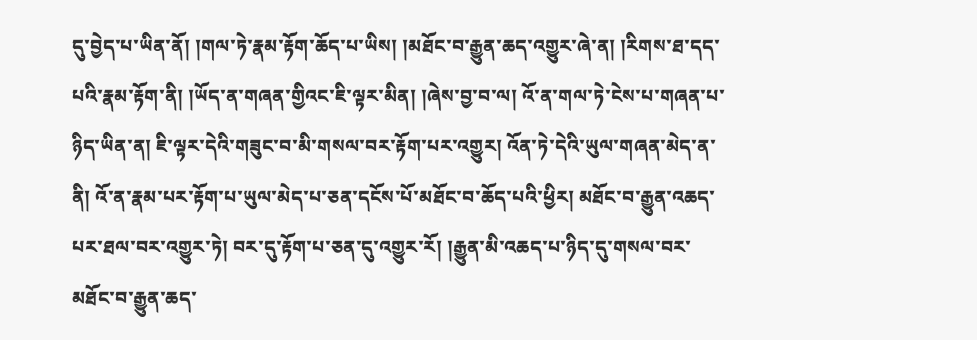དུ་བྱེད་པ་ཡིན་ནོ། །གལ་ཏེ་རྣམ་རྟོག་ཆོད་པ་ཡིས། །མཐོང་བ་རྒྱུན་ཆད་འགྱུར་ཞེ་ན། །རིགས་ཐ་དད་པའི་རྣམ་རྟོག་ནི། །ཡོད་ན་གཞན་གྱིའང་ཇི་ལྟར་མིན། །ཞེས་བྱ་བ་ལ། འོ་ན་གལ་ཏེ་ངེས་པ་གཞན་པ་ཉིད་ཡིན་ན། ཇི་ལྟར་དེའི་གཟུང་བ་མི་གསལ་བར་རྟོག་པར་འགྱུར། འོན་ཏེ་དེའི་ཡུལ་གཞན་མེད་ན་ནི། འོ་ན་རྣམ་པར་རྟོག་པ་ཡུལ་མེད་པ་ཅན་དངོས་པོ་མཐོང་བ་ཆོད་པའི་ཕྱིར། མཐོང་བ་རྒྱུན་འཆད་པར་ཐལ་བར་འགྱུར་ཏེ། བར་དུ་རྟོག་པ་ཅན་དུ་འགྱུར་རོ། །རྒྱུན་མི་འཆད་པ་ཉིད་དུ་གསལ་བར་མཐོང་བ་རྒྱུན་ཆད་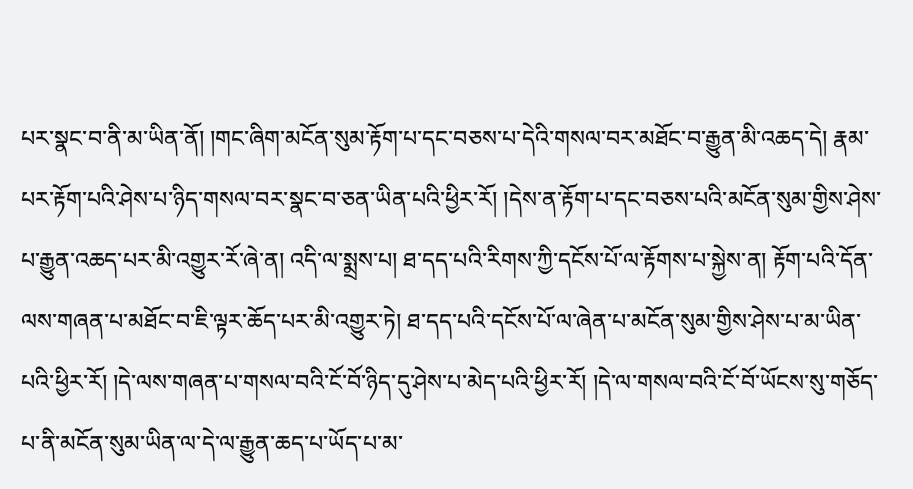པར་སྣང་བ་ནི་མ་ཡིན་ནོ། །གང་ཞིག་མངོན་སུམ་རྟོག་པ་དང་བཅས་པ་དེའི་གསལ་བར་མཐོང་བ་རྒྱུན་མི་འཆད་དེ། རྣམ་པར་རྟོག་པའི་ཤེས་པ་ཉིད་གསལ་བར་སྣང་བ་ཅན་ཡིན་པའི་ཕྱིར་རོ། །དེས་ན་རྟོག་པ་དང་བཅས་པའི་མངོན་སུམ་གྱིས་ཤེས་པ་རྒྱུན་འཆད་པར་མི་འགྱུར་རོ་ཞེ་ན། འདི་ལ་སྨྲས་པ། ཐ་དད་པའི་རིགས་ཀྱི་དངོས་པོ་ལ་རྟོགས་པ་སྐྱེས་ན། རྟོག་པའི་དོན་ལས་གཞན་པ་མཐོང་བ་ཇི་ལྟར་ཆོད་པར་མི་འགྱུར་ཏེ། ཐ་དད་པའི་དངོས་པོ་ལ་ཞེན་པ་མངོན་སུམ་གྱིས་ཤེས་པ་མ་ཡིན་པའི་ཕྱིར་རོ། །དེ་ལས་གཞན་པ་གསལ་བའི་ངོ་བོ་ཉིད་དུ་ཤེས་པ་མེད་པའི་ཕྱིར་རོ། །དེ་ལ་གསལ་བའི་ངོ་བོ་ཡོངས་སུ་གཅོད་པ་ནི་མངོན་སུམ་ཡིན་ལ་དེ་ལ་རྒྱུན་ཆད་པ་ཡོད་པ་མ་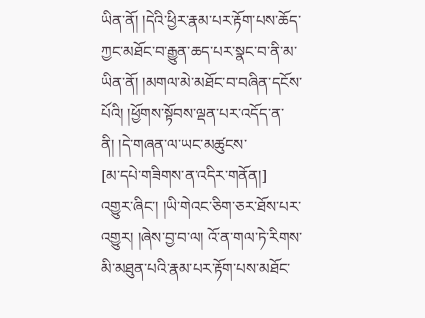ཡིན་ནོ། །དེའི་ཕྱིར་རྣམ་པར་རྟོག་པས་ཆོད་ཀྱང་མཐོང་བ་རྒྱུན་ཆད་པར་སྣང་བ་ནི་མ་ཡིན་ནོ། །མགལ་མེ་མཐོང་བ་བཞིན་དངོས་པོའི། །ཕྱོགས་སྟོབས་ལྡན་པར་འདོད་ན་ནི། །དེ་གཞན་ལ་ཡང་མཚུངས་
[མ་དཔེ་གཟིགས་ན་འདིར་གནོན།]
འགྱུར་ཞིང་། །ཡི་གེའང་ཅིག་ཅར་ཐོས་པར་འགྱུར། །ཞེས་བྱ་བ་ལ། འོ་ན་གལ་ཏེ་རིགས་མི་མཐུན་པའི་རྣམ་པར་རྟོག་པས་མཐོང་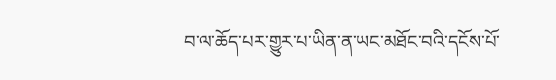བ་ལ་ཆོད་པར་གྱུར་པ་ཡིན་ན་ཡང་མཐོང་བའི་དངོས་པོ་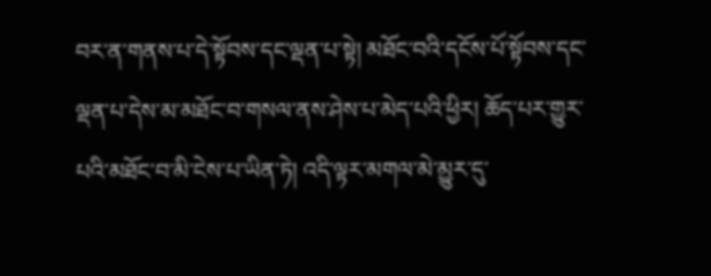བར་ན་གནས་པ་དེ་སྟོབས་དང་ལྡན་པ་སྟེ། མཐོང་བའི་དངོས་པོ་སྟོབས་དང་ལྡན་པ་དེས་མ་མཐོང་བ་གསལ་ནས་ཤེས་པ་མེད་པའི་ཕྱིར། ཆོད་པར་གྱུར་པའི་མཐོང་བ་མི་ངེས་པ་ཡིན་ཏེ། འདི་ལྟར་མགལ་མེ་མྱུར་དུ་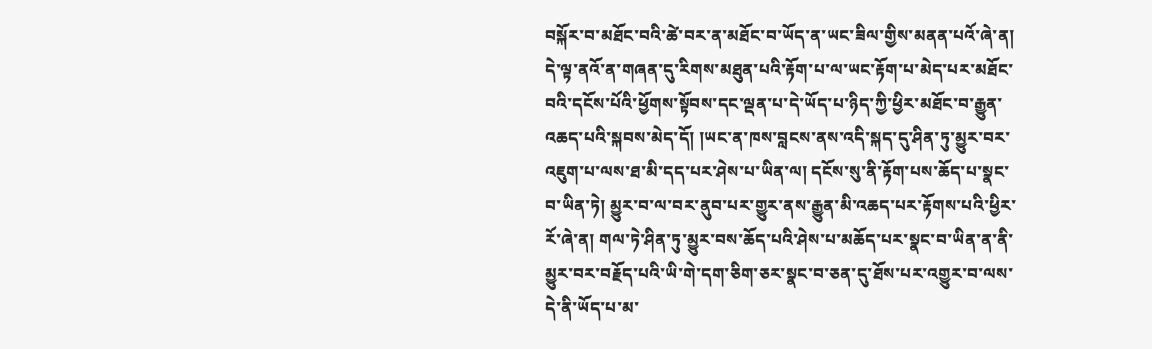བསྐོར་བ་མཐོང་བའི་ཚེ་བར་ན་མཐོང་བ་ཡོད་ན་ཡང་ཟིལ་གྱིས་མནན་པའོ་ཞེ་ན། དེ་ལྟ་ནའོ་ན་གཞན་དུ་རིགས་མཐུན་པའི་རྟོག་པ་ལ་ཡང་རྟོག་པ་མེད་པར་མཐོང་བའི་དངོས་པོའི་ཕྱོགས་སྟོབས་དང་ལྡན་པ་དེ་ཡོད་པ་ཉིད་ཀྱི་ཕྱིར་མཐོང་བ་རྒྱུན་འཆད་པའི་སྐབས་མེད་དོ། །ཡང་ན་ཁས་བླངས་ནས་འདི་སྐད་དུ་ཤིན་ཏུ་མྱུར་བར་འཇུག་པ་ལས་ཐ་མི་དད་པར་ཤེས་པ་ཡིན་ལ། དངོས་སུ་ནི་རྟོག་པས་ཆོད་པ་སྣང་བ་ཡིན་ཏེ། མྱུར་བ་ལ་བར་ནུབ་པར་གྱུར་ནས་རྒྱུན་མི་འཆད་པར་རྟོགས་པའི་ཕྱིར་རོ་ཞེ་ན། གལ་ཏེ་ཤིན་ཏུ་མྱུར་བས་ཆོད་པའི་ཤེས་པ་མཆོད་པར་སྣང་བ་ཡིན་ན་ནི་མྱུར་བར་བརྗོད་པའི་ཡི་གེ་དག་ཅིག་ཅར་སྣང་བ་ཅན་དུ་ཐོས་པར་འགྱུར་བ་ལས་དེ་ནི་ཡོད་པ་མ་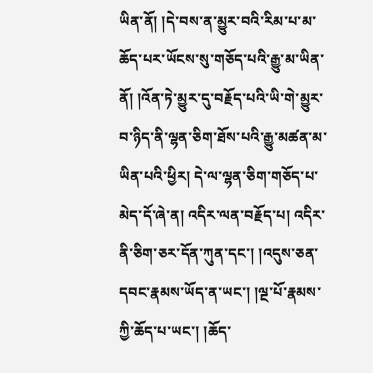ཡིན་ནོ། །དེ་བས་ན་མྱུར་བའི་རིམ་པ་མ་ཆོད་པར་ཡོངས་སུ་གཅོད་པའི་རྒྱུ་མ་ཡིན་ནོ། །འོན་ཏེ་མྱུར་དུ་བརྗོད་པའི་ཡི་གེ་མྱུར་བ་ཉིད་ནི་ལྷན་ཅིག་ཐོས་པའི་རྒྱུ་མཚན་མ་ཡིན་པའི་ཕྱིར། དེ་ལ་ལྷན་ཅིག་གཅོད་པ་མེད་དོ་ཞེ་ན། འདིར་ལན་བརྗོད་པ། འདིར་ནི་ཅིག་ཅར་དོན་ཀུན་དང་། །འདུས་ཅན་དབང་རྣམས་ཡོད་ན་ཡང་། །ལྔ་པོ་རྣམས་ཀྱི་ཆོད་པ་ཡང་། །ཆོད་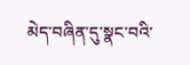མེད་བཞིན་དུ་སྣང་བའི་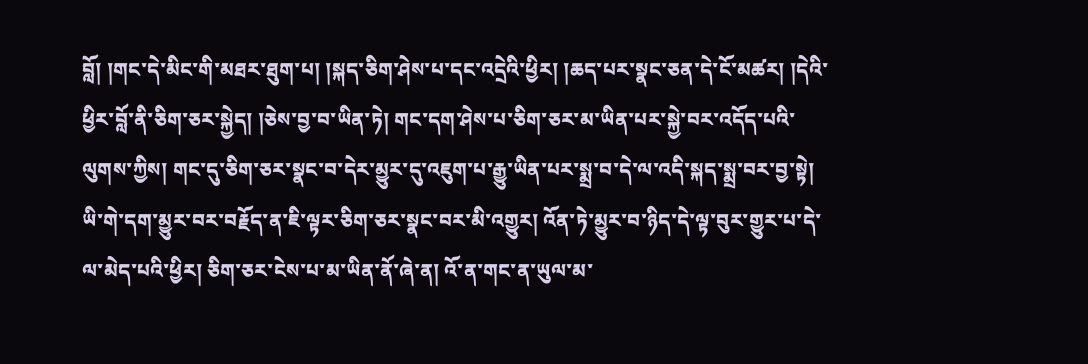བློ། །གང་དེ་མིང་གི་མཐར་ཐུག་པ། །སྐད་ཅིག་ཤེས་པ་དང་འདྲེའི་ཕྱིར། །ཆད་པར་སྣང་ཅན་དེ་ངོ་མཚར། །དེའི་ཕྱིར་བློ་ནི་ཅིག་ཅར་སྐྱེད། །ཅེས་བྱ་བ་ཡིན་ཏེ། གང་དག་ཤེས་པ་ཅིག་ཅར་མ་ཡིན་པར་སྐྱེ་བར་འདོད་པའི་ལུགས་ཀྱིས། གང་དུ་ཅིག་ཅར་སྣང་བ་དེར་མྱུར་དུ་འཇུག་པ་རྒྱུ་ཡིན་པར་སྨྲ་བ་དེ་ལ་འདི་སྐད་སྨྲ་བར་བྱ་སྟེ། ཡི་གེ་དག་མྱུར་བར་བརྗོད་ན་ཇི་ལྟར་ཅིག་ཅར་སྣང་བར་མི་འགྱུར། འོན་ཏེ་མྱུར་བ་ཉིད་དེ་ལྟ་བུར་གྱུར་པ་དེ་ལ་མེད་པའི་ཕྱིར། ཅིག་ཅར་ངེས་པ་མ་ཡིན་ནོ་ཞེ་ན། འོ་ན་གང་ན་ཡུལ་མ་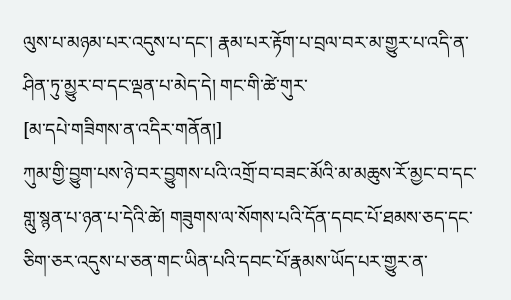ལུས་པ་མཉམ་པར་འདུས་པ་དང་། རྣམ་པར་རྟོག་པ་བྲལ་བར་མ་གྱུར་པ་འདི་ན་ཤིན་ཏུ་མྱུར་བ་དང་ལྡན་པ་མེད་དེ། གང་གི་ཚེ་གུར་
[མ་དཔེ་གཟིགས་ན་འདིར་གནོན།]
ཀུམ་གྱི་བྱུག་པས་ཉེ་བར་བྱུགས་པའི་འགྲོ་བ་བཟང་མོའི་མ་མཆུས་རོ་མྱང་བ་དང་གླུ་སྙན་པ་ཉན་པ་དེའི་ཚེ། གཟུགས་ལ་སོགས་པའི་དོན་དབང་པོ་ཐམས་ཅད་དང་ཅིག་ཅར་འདུས་པ་ཅན་གང་ཡིན་པའི་དབང་པོ་རྣམས་ཡོད་པར་གྱུར་ན་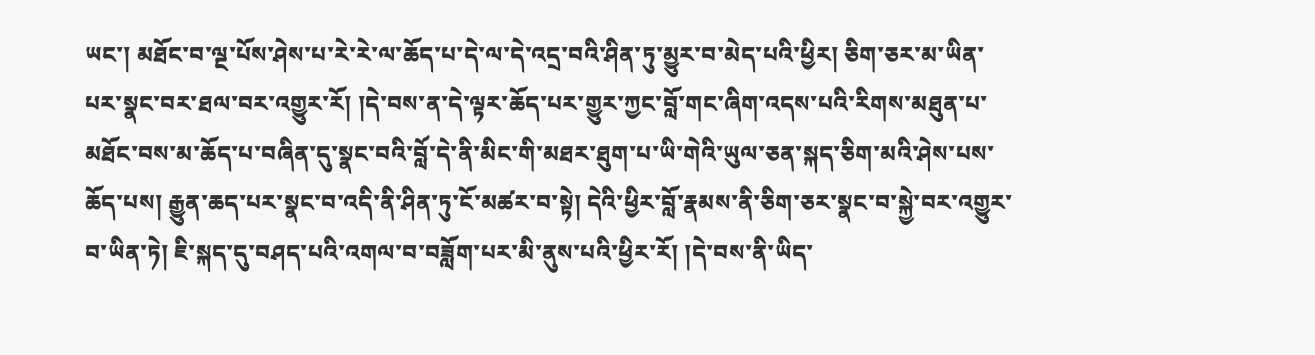ཡང་། མཐོང་བ་ལྔ་པོས་ཤེས་པ་རེ་རེ་ལ་ཆོད་པ་དེ་ལ་དེ་འདྲ་བའི་ཤིན་ཏུ་མྱུར་བ་མེད་པའི་ཕྱིར། ཅིག་ཅར་མ་ཡིན་པར་སྣང་བར་ཐལ་བར་འགྱུར་རོ། །དེ་བས་ན་དེ་ལྟར་ཆོད་པར་གྱུར་ཀྱང་བློ་གང་ཞིག་འདས་པའི་རིགས་མཐུན་པ་མཐོང་བས་མ་ཆོད་པ་བཞིན་དུ་སྣང་བའི་བློ་དེ་ནི་མིང་གི་མཐར་ཐུག་པ་ཡི་གེའི་ཡུལ་ཅན་སྐད་ཅིག་མའི་ཤེས་པས་ཆོད་པས། རྒྱུན་ཆད་པར་སྣང་བ་འདི་ནི་ཤིན་ཏུ་ངོ་མཚར་བ་སྟེ། དེའི་ཕྱིར་བློ་རྣམས་ནི་ཅིག་ཅར་སྣང་བ་སྐྱེ་བར་འགྱུར་བ་ཡིན་ཏེ། ཇི་སྐད་དུ་བཤད་པའི་འགལ་བ་བཟློག་པར་མི་ནུས་པའི་ཕྱིར་རོ། །དེ་བས་ནི་ཡིད་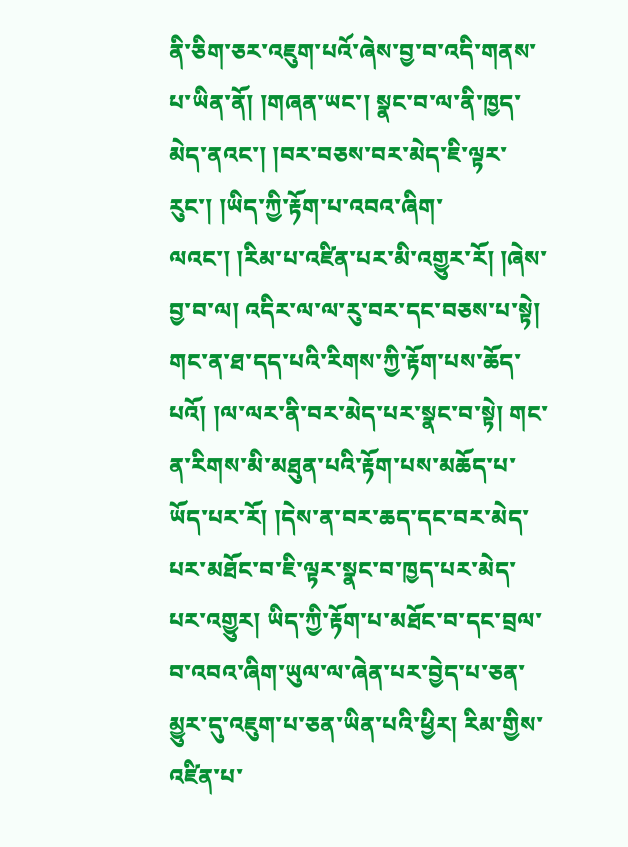ནི་ཅིག་ཅར་འཇུག་པའོ་ཞེས་བྱ་བ་འདི་གནས་པ་ཡིན་ནོ། །གཞན་ཡང་། སྣང་བ་ལ་ནི་ཁྱད་མེད་ནའང་། །བར་བཅས་བར་མེད་ཇི་ལྟར་རུང་། །ཡིད་ཀྱི་རྟོག་པ་འབའ་ཞིག་ལའང་། །རིམ་པ་འཛིན་པར་མི་འགྱུར་རོ། །ཞེས་བྱ་བ་ལ། འདིར་ལ་ལ་རུ་བར་དང་བཅས་པ་སྟེ། གང་ན་ཐ་དད་པའི་རིགས་ཀྱི་རྟོག་པས་ཆོད་པའོ། །ལ་ལར་ནི་བར་མེད་པར་སྣང་བ་སྟེ། གང་ན་རིགས་མི་མཐུན་པའི་རྟོག་པས་མཆོད་པ་ཡོད་པར་རོ། །དེས་ན་བར་ཆད་དང་བར་མེད་པར་མཐོང་བ་ཇི་ལྟར་སྣང་བ་ཁྱད་པར་མེད་པར་འགྱུར། ཡིད་ཀྱི་རྟོག་པ་མཐོང་བ་དང་བྲལ་བ་འབའ་ཞིག་ཡུལ་ལ་ཞེན་པར་བྱེད་པ་ཅན་མྱུར་དུ་འཇུག་པ་ཅན་ཡིན་པའི་ཕྱིར། རིམ་གྱིས་འཛིན་པ་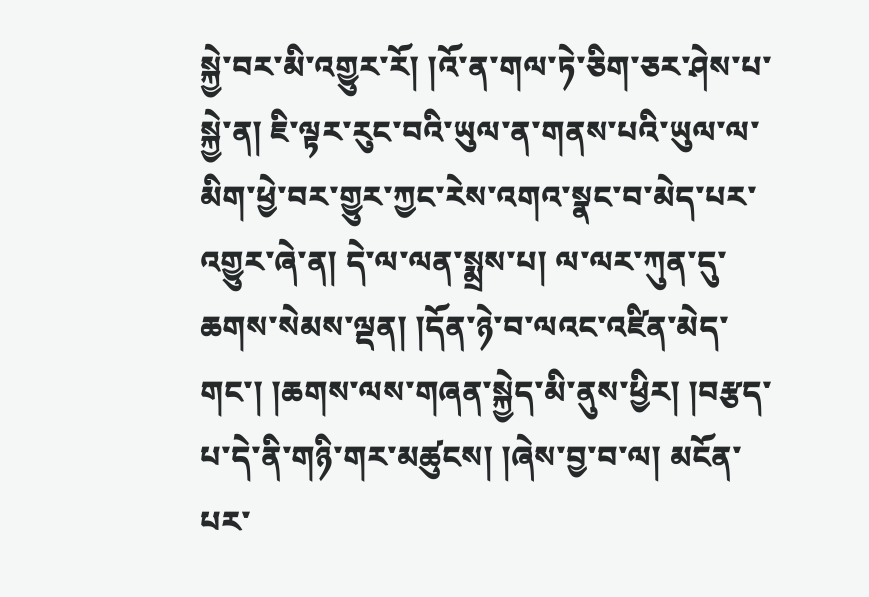སྐྱེ་བར་མི་འགྱུར་རོ། །འོ་ན་གལ་ཏེ་ཅིག་ཅར་ཤེས་པ་སྐྱེ་ན། ཇི་ལྟར་རུང་བའི་ཡུལ་ན་གནས་པའི་ཡུལ་ལ་མིག་ཕྱེ་བར་གྱུར་ཀྱང་རེས་འགའ་སྣང་བ་མེད་པར་འགྱུར་ཞེ་ན། དེ་ལ་ལན་སྨྲས་པ། ལ་ལར་ཀུན་དུ་ཆགས་སེམས་ལྡན། །དོན་ཉེ་བ་ལའང་འཛིན་མེད་གང་། །ཆགས་ལས་གཞན་སྐྱེད་མི་ནུས་ཕྱིར། །བརྩད་པ་དེ་ནི་གཉི་གར་མཚུངས། །ཞེས་བྱ་བ་ལ། མངོན་པར་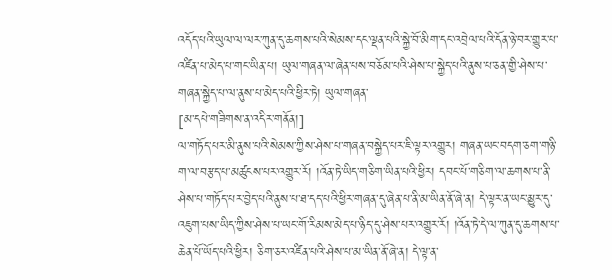འདོད་པའི་ཡུལ་ལ་ལར་ཀུན་དུ་ཆགས་པའི་སེམས་དང་ལྡན་པའི་སྐྱེ་བོ་མིག་དང་འབྲེལ་པའི་དོན་ཉེ་བར་གྱུར་པ་འཛིན་པ་མེད་པ་གང་ཡིན་པ། ཡུལ་གཞན་ལ་ཞེན་པས་བཅོམ་པའི་ཤེས་པ་སྐྱེད་པའི་ནུས་པ་ཅན་གྱི་ཤེས་པ་གཞན་སྐྱེད་པ་ལ་ནུས་པ་མེད་པའི་ཕྱིར་ཏེ། ཡུལ་གཞན་
[མ་དཔེ་གཟིགས་ན་འདིར་གནོན།]
ལ་གཏོད་པར་མི་ནུས་པའི་སེམས་ཀྱིས་ཤེས་པ་གཞན་བསྐྱེད་པར་ཇི་ལྟར་འགྱུར། གཞན་ཡང་བདག་ཅག་གཉི་ག་ལ་བརྩད་པ་མཚུངས་པར་འགྱུར་རོ། །འོན་ཏེ་ཡིད་གཅིག་ཡིན་པའི་ཕྱིར། དབང་པོ་གཅིག་ལ་ཆགས་པ་ནི་ཤེས་པ་གཏོད་པར་བྱེད་པའི་ནུས་པ་ཐ་དད་པའི་ཕྱིར་གཞན་དུ་ཞེན་པ་ནི་མ་ཡིན་ནོ་ཞེ་ན། དེ་ལྟར་ན་ཡང་མྱུར་དུ་འཇུག་པས་ཡིད་ཀྱིས་ཤེས་པ་ཡང་གོ་རིམས་མེད་པ་ཉིད་དུ་ཤེས་པར་འགྱུར་རོ། །འོན་ཏེ་དེ་ལ་ཀུན་དུ་ཆགས་པ་ཆེན་པོ་ཡོད་པའི་ཕྱིར། ཅིག་ཅར་འཛིན་པའི་ཤེས་པ་མ་ཡིན་ནོ་ཞེ་ན། དེ་ལྟ་ན་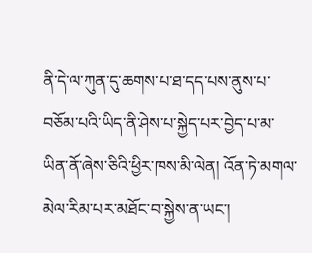ནི་དེ་ལ་ཀུན་དུ་ཆགས་པ་ཐ་དད་པས་ནུས་པ་བཅོམ་པའི་ཡིད་ནི་ཤེས་པ་སྐྱེད་པར་བྱེད་པ་མ་ཡིན་ནོ་ཞེས་ཅིའི་ཕྱིར་ཁས་མི་ལེན། འོན་ཏེ་མགལ་མེལ་རིམ་པར་མཐོང་བ་སྐྱེས་ན་ཡང་།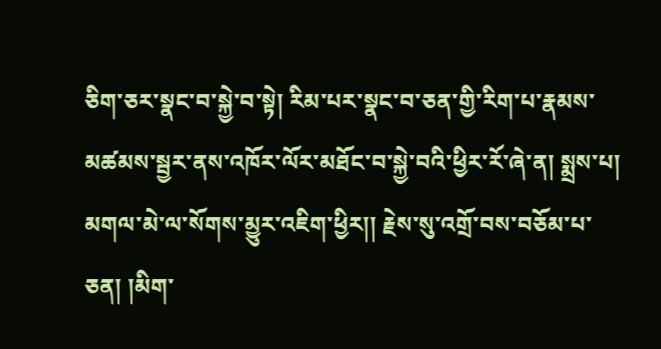ཅིག་ཅར་སྣང་བ་སྐྱེ་བ་སྟེ། རིམ་པར་སྣང་བ་ཅན་གྱི་རིག་པ་རྣམས་མཚམས་སྦྱར་ནས་འཁོར་ལོར་མཐོང་བ་སྐྱེ་བའི་ཕྱིར་རོ་ཞེ་ན། སྨྲས་པ། མགལ་མེ་ལ་སོགས་མྱུར་འཇིག་ཕྱིར།། རྗེས་སུ་འགྲོ་བས་བཅོམ་པ་ཅན། །མིག་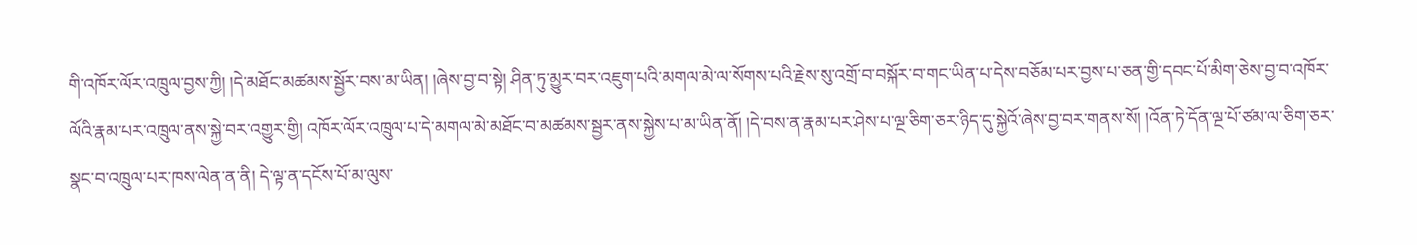གི་འཁོར་ལོར་འཁྲུལ་བྱས་ཀྱི། །དེ་མཐོང་མཚམས་སྦྱོར་བས་མ་ཡིན། །ཞེས་བྱ་བ་སྟེ། ཤིན་ཏུ་མྱུར་བར་འཇུག་པའི་མགལ་མེ་ལ་སོགས་པའི་རྗེས་སུ་འགྲོ་བ་བསྐོར་བ་གང་ཡིན་པ་དེས་བཅོམ་པར་བྱས་པ་ཅན་གྱི་དབང་པོ་མིག་ཅེས་བྱ་བ་འཁོར་ལོའི་རྣམ་པར་འཁྲུལ་ནས་སྐྱེ་བར་འགྱུར་གྱི། འཁོར་ལོར་འཁྲུལ་པ་དེ་མགལ་མེ་མཐོང་བ་མཚམས་སྦྱར་ནས་སྐྱེས་པ་མ་ཡིན་ནོ། །དེ་བས་ན་རྣམ་པར་ཤེས་པ་ལྔ་ཅིག་ཅར་ཉིད་དུ་སྐྱེའོ་ཞེས་བྱ་བར་གནས་སོ། །འོན་ཏེ་དོན་ལྔ་པོ་ཙམ་ལ་ཅིག་ཅར་སྣང་བ་འཁྲུལ་པར་ཁས་ལེན་ན་ནི། དེ་ལྟ་ན་དངོས་པོ་མ་ལུས་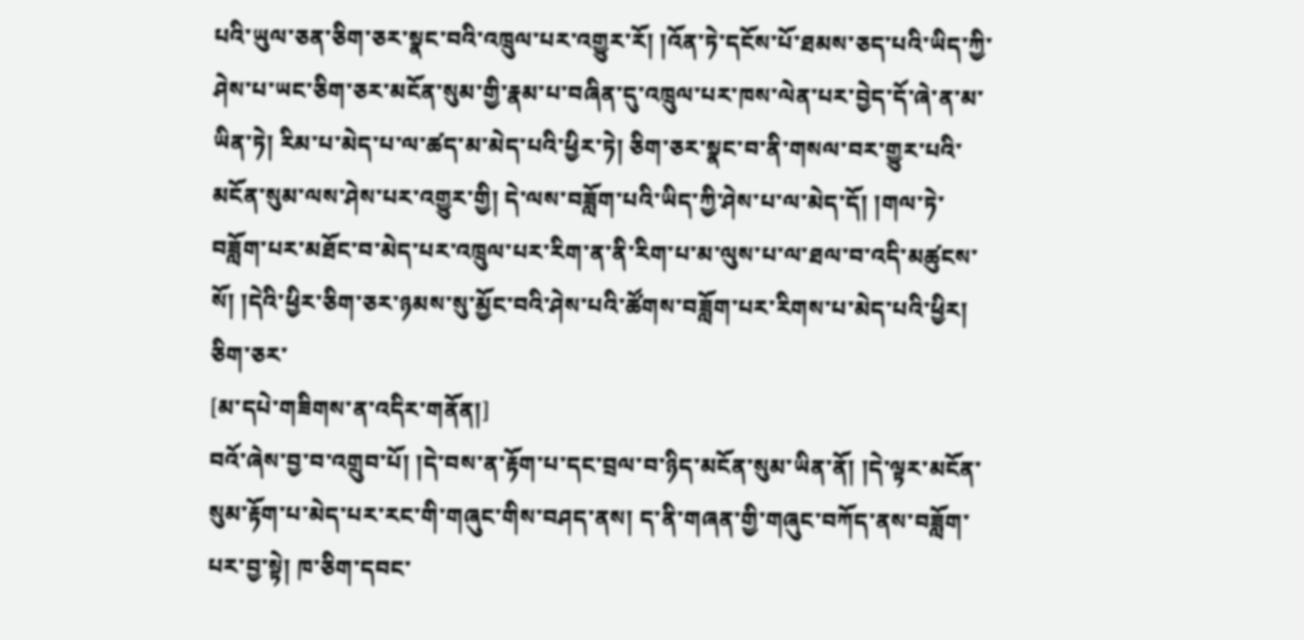པའི་ཡུལ་ཅན་ཅིག་ཅར་སྣང་བའི་འཁྲུལ་པར་འགྱུར་རོ། །འོན་ཏེ་དངོས་པོ་ཐམས་ཅད་པའི་ཡིད་ཀྱི་ཤེས་པ་ཡང་ཅིག་ཅར་མངོན་སུམ་གྱི་རྣམ་པ་བཞིན་དུ་འཁྲུལ་པར་ཁས་ལེན་པར་བྱེད་དོ་ཞེ་ན་མ་ཡིན་ཏེ། རིམ་པ་མེད་པ་ལ་ཚད་མ་མེད་པའི་ཕྱིར་ཏེ། ཅིག་ཅར་སྣང་བ་ནི་གསལ་བར་གྱུར་པའི་མངོན་སུམ་ལས་ཤེས་པར་འགྱུར་གྱི། དེ་ལས་བཟློག་པའི་ཡིད་ཀྱི་ཤེས་པ་ལ་མེད་དོ། །གལ་ཏེ་བཟློག་པར་མཐོང་བ་མེད་པར་འཁྲུལ་པར་རིག་ན་ནི་རིག་པ་མ་ལུས་པ་ལ་ཐལ་བ་འདི་མཚུངས་སོ། །དེའི་ཕྱིར་ཅིག་ཅར་ཉམས་སུ་མྱོང་བའི་ཤེས་པའི་ཚོགས་བཟློག་པར་རིགས་པ་མེད་པའི་ཕྱིར། ཅིག་ཅར་
[མ་དཔེ་གཟིགས་ན་འདིར་གནོན།]
བའོ་ཞེས་བྱ་བ་འགྲུབ་པོ། །དེ་བས་ན་རྟོག་པ་དང་བྲལ་བ་ཉིད་མངོན་སུམ་ཡིན་ནོ། །དེ་ལྟར་མངོན་སུམ་རྟོག་པ་མེད་པར་རང་གི་གཞུང་གིས་བཤད་ནས། ད་ནི་གཞན་གྱི་གཞུང་བཀོད་ནས་བཟློག་པར་བྱ་སྟེ། ཁ་ཅིག་དབང་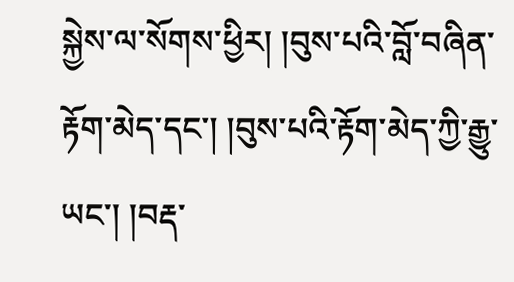སྐྱེས་ལ་སོགས་ཕྱིར། །བུས་པའི་བློ་བཞིན་རྟོག་མེད་དང་། །བུས་པའི་རྟོག་མེད་ཀྱི་རྒྱུ་ཡང་། །བརྡ་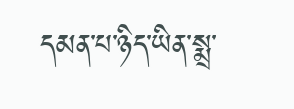དམན་པ་ཉིད་ཡིན་སྨྲ་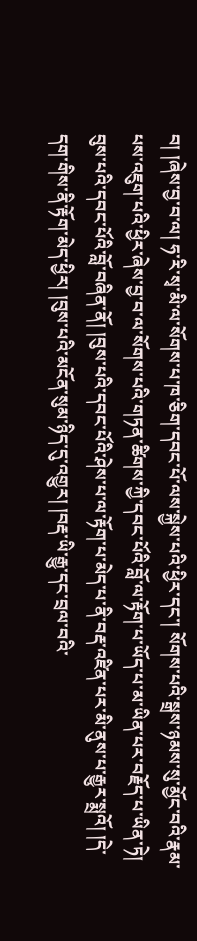བ། །ཞེས་བྱ་བ་ལ། ཧ་རི་སྭ་མི་ལ་སོགས་པ་ཁ་ཅིག་དབང་པོ་ལས་སྐྱེས་པའི་ཕྱིར་དང་། སོགས་པའི་སྒྲས་ཉམས་སུ་མྱོང་བའི་རྣམ་པས་འཇུག་པའི་ཕྱིར་ཞེས་བྱ་བ་ལ་སོགས་པའི་གཏན་ཚིགས་ཀྱི་དབང་པོའི་བློ་ལ་རྟོག་པ་ཡོད་པ་མ་ཡིན་པར་བརྗོད་པ་ཡིན་ཏེ། བུས་པའི་དབང་པོའི་བློ་བཞིན་ནོ། །བུས་པའི་དབང་པོའི་ཤེས་པ་ལ་རྟོག་པ་མེད་པ་ནི་བརྡ་འཛིན་པར་མི་ནུས་པ་རྒྱུར་སྨྲའོ། །དེ་དག་གིས་ནི་རྟོག་མེད་ཕྱིར། །བུས་པའི་མངོན་སུམ་ཉིད་དུ་འགྱུར། །བརྡ་ཡི་རྒྱུ་དང་བྲལ་བའི་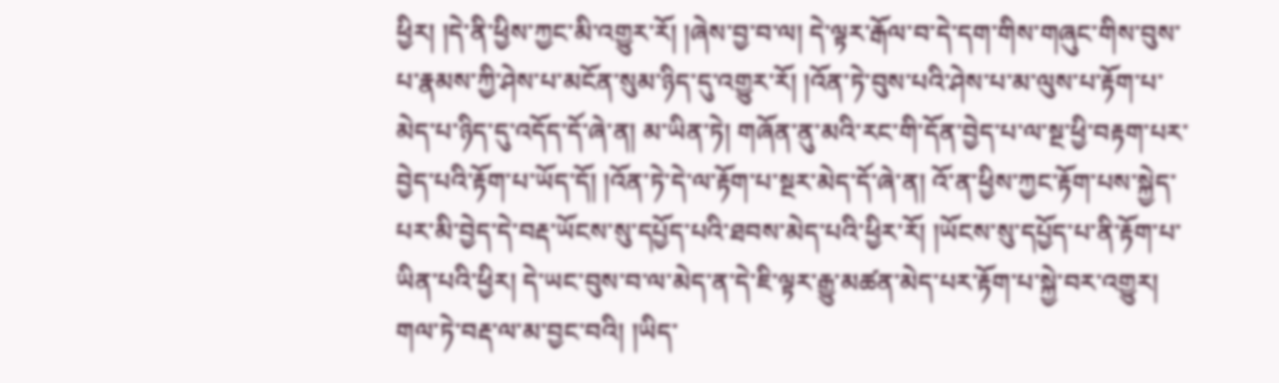ཕྱིར། །དེ་ནི་ཕྱིས་ཀྱང་མི་འགྱུར་རོ། །ཞེས་བྱ་བ་ལ། དེ་ལྟར་རྒོལ་བ་དེ་དག་གིས་གཞུང་གིས་བུས་པ་རྣམས་ཀྱི་ཤེས་པ་མངོན་སུམ་ཉིད་དུ་འགྱུར་རོ། །འོན་ཏེ་བུས་པའི་ཤེས་པ་མ་ལུས་པ་རྟོག་པ་མེད་པ་ཉིད་དུ་འདོད་དོ་ཞེ་ན། མ་ཡིན་ཏེ། གཞོན་ནུ་མའི་རང་གི་དོན་བྱེད་པ་ལ་སྔ་ཕྱི་བརྟག་པར་བྱེད་པའི་རྟོག་པ་ཡོད་དོ། །འོན་ཏེ་དེ་ལ་རྟོག་པ་སྔར་མེད་དོ་ཞེ་ན། འོ་ན་ཕྱིས་ཀྱང་རྟོག་པས་སྐྱེད་པར་མི་བྱེད་དེ་བརྡ་ཡོངས་སུ་དཔྱོད་པའི་ཐབས་མེད་པའི་ཕྱིར་རོ། །ཡོངས་སུ་དཔྱོད་པ་ནི་རྟོག་པ་ཡིན་པའི་ཕྱིར། དེ་ཡང་བུས་བ་ལ་མེད་ན་དེ་ཇི་ལྟར་རྒྱུ་མཚན་མེད་པར་རྟོག་པ་སྐྱེ་བར་འགྱུར། གལ་ཏེ་བརྡ་ལ་མ་བྱང་བའི། །ཡིད་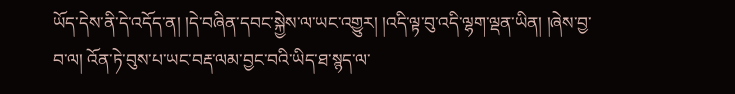ཡོད་དེས་ནི་དེ་འདོད་ན། །དེ་བཞིན་དབང་སྐྱེས་ལ་ཡང་འགྱུར། །འདི་ལྟ་བུ་འདི་ལྷག་ལྡན་ཡིན། །ཞེས་བྱ་བ་ལ། འོན་ཏེ་བུས་པ་ཡང་བརྡ་ལམ་བྱང་བའི་ཡིད་ཐ་སྙད་ལ་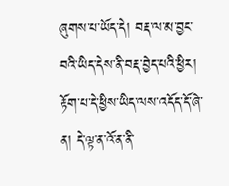ཞུགས་པ་ཡོད་དེ། བརྡ་ལ་མ་བྱང་བའི་ཡིད་དེས་ནི་བརྡ་བྱེད་པའི་ཕྱིར། རྟོག་པ་དེ་ཕྱིས་ཡིད་ལས་འདོད་དོ་ཞེ་ན། དེ་ལྟ་ན་འོ་ན་ནི་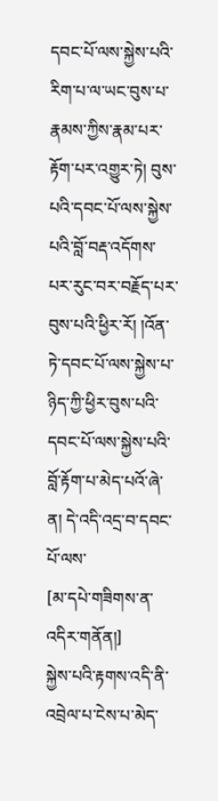དབང་པོ་ལས་སྐྱེས་པའི་རིག་པ་ལ་ཡང་བུས་པ་རྣམས་ཀྱིས་རྣམ་པར་རྟོག་པར་འགྱུར་ཏེ། བུས་པའི་དབང་པོ་ལས་སྐྱེས་པའི་བློ་བརྡ་འདོགས་པར་རུང་བར་བརྗོད་པར་བུས་པའི་ཕྱིར་རོ། །འོན་ཏེ་དབང་པོ་ལས་སྐྱེས་པ་ཉིད་ཀྱི་ཕྱིར་བུས་པའི་དབང་པོ་ལས་སྐྱེས་པའི་བློ་རྟོག་པ་མེད་པའོ་ཞེ་ན། དེ་འདི་འདྲ་བ་དབང་པོ་ལས་
[མ་དཔེ་གཟིགས་ན་འདིར་གནོན།]
སྐྱེས་པའི་རྟགས་འདི་ནི་འབྲེལ་པ་ངེས་པ་མེད་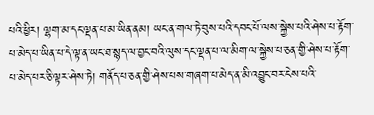པའི་ཕྱིར། ལྷག་མ་དང་ལྡན་པ་མ་ཡིན་ནམ། ཡང་ན་གལ་ཏེ་བུས་པའི་དབང་པོ་ལས་སྐྱེས་པའི་ཤེས་པ་རྟོག་པ་མེད་པ་ཡིན་པ་དེ་ལྟ་ན་ཡང་ཐ་སྙད་ལ་བྱང་བའི་ལུས་དང་ལྡན་པ་ལ་མིག་ལ་སྐྱེས་པ་ཅན་གྱི་ཤེས་པ་རྟོག་པ་མེད་པར་ཅི་ལྟར་ཤེས་ཏེ། གནོད་པ་ཅན་གྱི་ཤེས་པས་གཞག་པ་མེད་ན་མི་འབྱུང་བར་ངེས་པའི་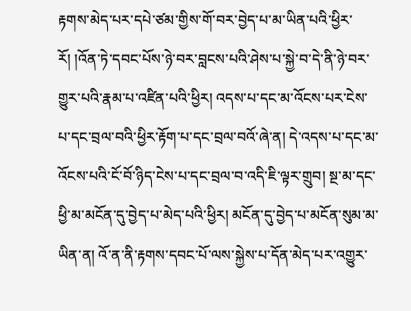རྟགས་མེད་པར་དཔེ་ཙམ་གྱིས་གོ་བར་བྱེད་པ་མ་ཡིན་པའི་ཕྱིར་རོ། །འོན་ཏེ་དབང་པོས་ཉེ་བར་བླངས་པའི་ཤེས་པ་སྐྱེ་བ་དེ་ནི་ཉེ་བར་གྱུར་པའི་རྣམ་པ་འཛིན་པའི་ཕྱིར། འདས་པ་དང་མ་འོངས་པར་ངེས་པ་དང་བྲལ་བའི་ཕྱིར་རྟོག་པ་དང་བྲལ་བའོ་ཞེ་ན། དེ་འདས་པ་དང་མ་འོངས་པའི་ངོ་བོ་ཉིད་ངེས་པ་དང་བྲལ་བ་འདི་ཇི་ལྟར་གྲུབ། སྔ་མ་དང་ཕྱི་མ་མངོན་དུ་བྱེད་པ་མེད་པའི་ཕྱིར། མངོན་དུ་བྱེད་པ་མངོན་སུམ་མ་ཡིན་ན། འོ་ན་ནི་རྟགས་དབང་པོ་ལས་སྐྱེས་པ་དོན་མེད་པར་འགྱུར་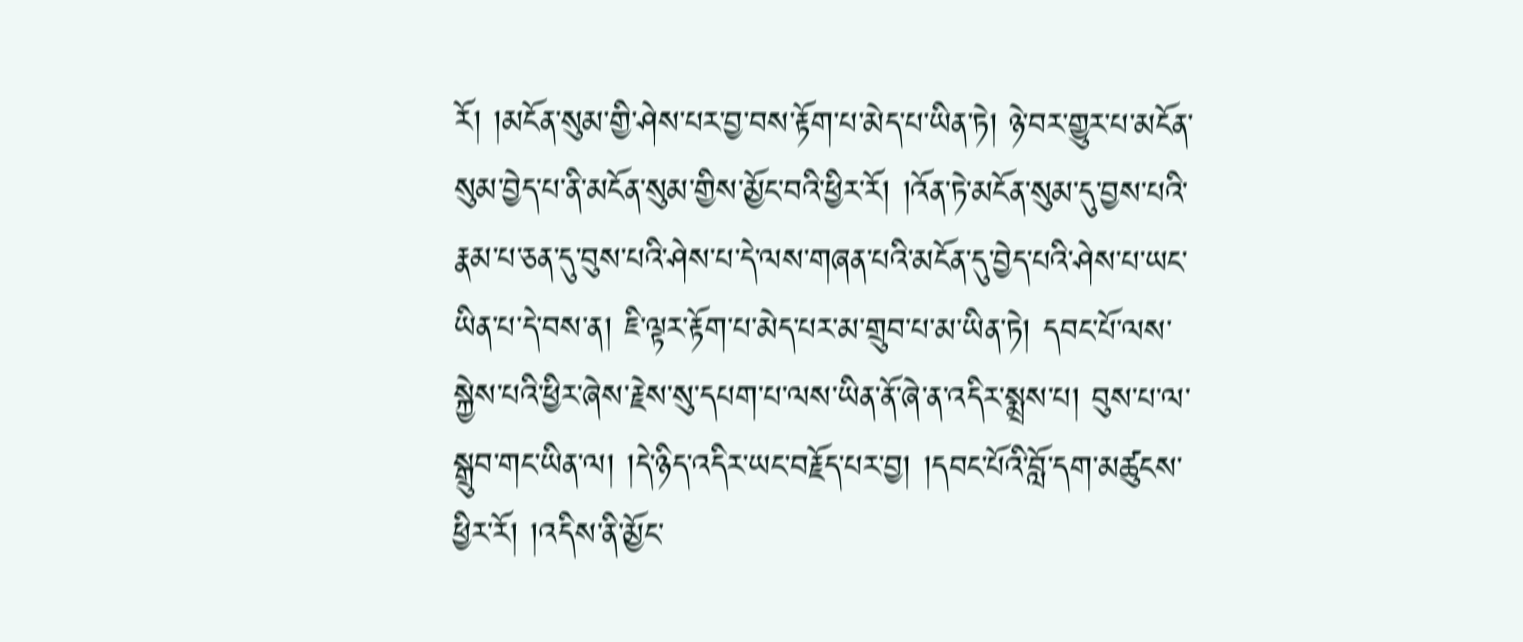རོ། །མངོན་སུམ་གྱི་ཤེས་པར་བྱ་བས་རྟོག་པ་མེད་པ་ཡིན་ཏེ། ཉེ་བར་གྱུར་པ་མངོན་སུམ་བྱེད་པ་ནི་མངོན་སུམ་གྱིས་མྱོང་བའི་ཕྱིར་རོ། །འོན་ཏེ་མངོན་སུམ་དུ་བྱས་པའི་རྣམ་པ་ཅན་དུ་བུས་པའི་ཤེས་པ་དེ་ལས་གཞན་པའི་མངོན་དུ་བྱེད་པའི་ཤེས་པ་ཡང་ཡིན་པ་དེ་བས་ན། ཇི་ལྟར་རྟོག་པ་མེད་པར་མ་གྲུབ་པ་མ་ཡིན་ཏེ། དབང་པོ་ལས་སྐྱེས་པའི་ཕྱིར་ཞེས་རྗེས་སུ་དཔག་པ་ལས་ཡིན་ནོ་ཞེ་ན་འདིར་སྨྲས་པ། བུས་པ་ལ་སྒྲུབ་གང་ཡིན་ལ། །དེ་ཉིད་འདིར་ཡང་བརྗོད་པར་བྱ། །དབང་པོའི་བློ་དག་མཚུངས་ཕྱིར་རོ། །འདིས་ནི་མྱོང་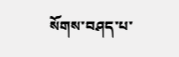སོགས་བཤད་པ་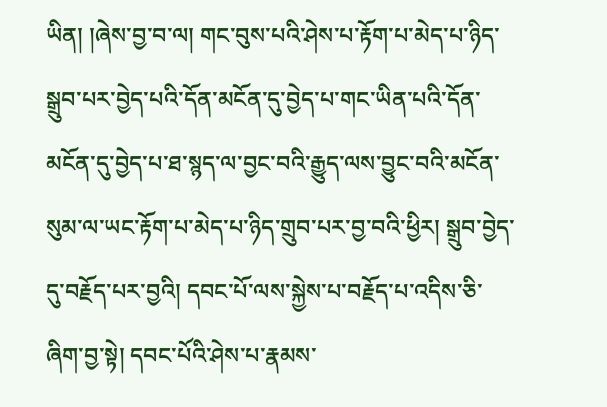ཡིན། །ཞེས་བྱ་བ་ལ། གང་བུས་པའི་ཤེས་པ་རྟོག་པ་མེད་པ་ཉིད་སྒྲུབ་པར་བྱེད་པའི་དོན་མངོན་དུ་བྱེད་པ་གང་ཡིན་པའི་དོན་མངོན་དུ་བྱེད་པ་ཐ་སྙད་ལ་བྱང་བའི་རྒྱུད་ལས་བྱུང་བའི་མངོན་སུམ་ལ་ཡང་རྟོག་པ་མེད་པ་ཉིད་གྲུབ་པར་བྱ་བའི་ཕྱིར། སྒྲུབ་བྱེད་དུ་བརྗོད་པར་བྱའི། དབང་པོ་ལས་སྐྱེས་པ་བརྗོད་པ་འདིས་ཅི་ཞིག་བྱ་སྟེ། དབང་པོའི་ཤེས་པ་རྣམས་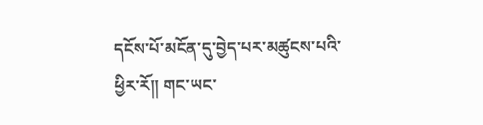དངོས་པོ་མངོན་དུ་བྱེད་པར་མཚུངས་པའི་ཕྱིར་རོ།། གང་ཡང་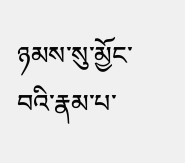ཉམས་སུ་མྱོང་བའི་རྣམ་པ་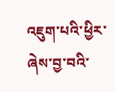འཇུག་པའི་ཕྱིར་ཞེས་བྱ་བའི་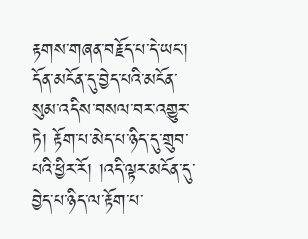རྟགས་གཞན་བརྗོད་པ་དེ་ཡང་། དོན་མངོན་དུ་བྱེད་པའི་མངོན་སུམ་འདིས་བསལ་བར་འགྱུར་ཏེ། རྟོག་པ་མེད་པ་ཉིད་དུ་གྲུབ་པའི་ཕྱིར་རོ། །འདི་ལྟར་མངོན་དུ་བྱེད་པ་ཉིད་ལ་རྟོག་པ་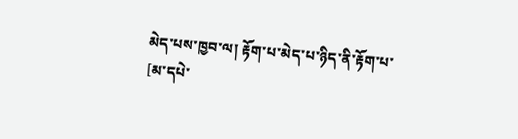མེད་པས་ཁྱབ་ལ། རྟོག་པ་མེད་པ་ཉིད་ནི་རྟོག་པ་
[མ་དཔེ་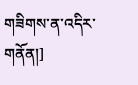གཟིགས་ན་འདིར་གནོན།]